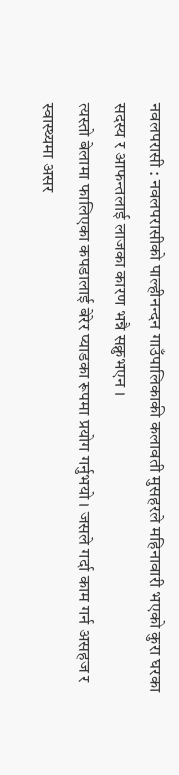नवलपरासी : नवलपरासीको पाल्हीनन्दन गाउँपालिकाकी कलावती मुसहरले महिनावारी भएको कुरा घरका सदस्य र आफन्तलाई लाजका कारण भन्नै सक्नुभएन ।
त्यस्तो बेलामा फालिएका कपडालाई बेरेर प्याडका रूपमा प्रयोग गर्नुभयो । जसले गर्दा काम गर्न असहज र स्वास्थ्यमा असर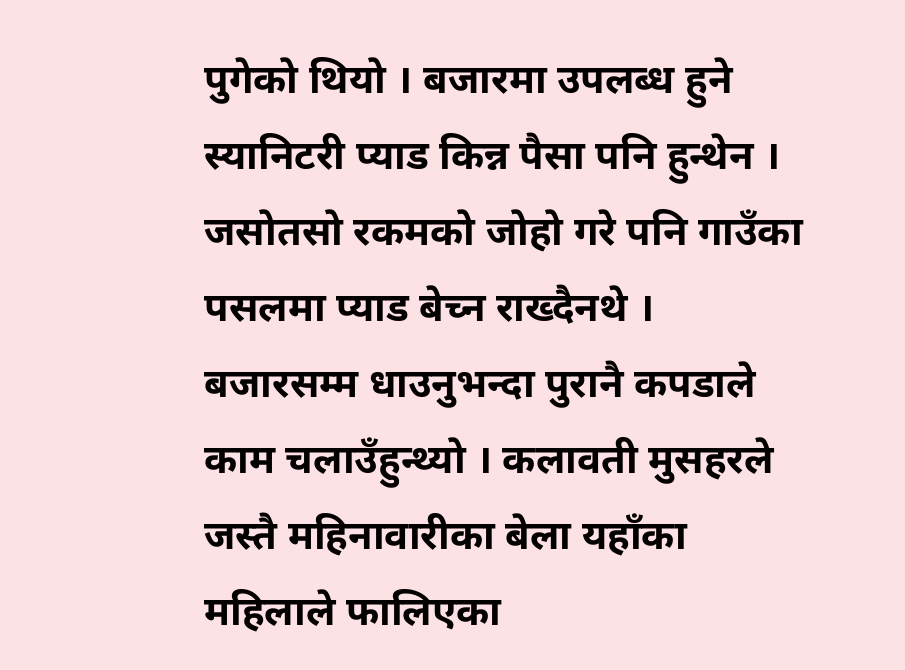पुगेको थियो । बजारमा उपलब्ध हुने स्यानिटरी प्याड किन्न पैसा पनि हुन्थेन । जसोतसो रकमको जोहो गरे पनि गाउँका पसलमा प्याड बेच्न राख्दैनथे ।
बजारसम्म धाउनुभन्दा पुरानै कपडाले काम चलाउँहुन्थ्यो । कलावती मुसहरले जस्तै महिनावारीका बेला यहाँका महिलाले फालिएका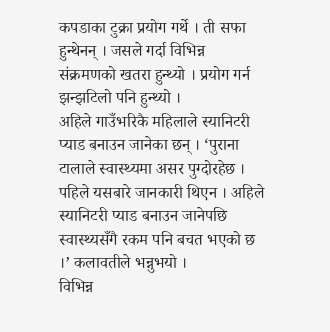कपडाका टुक्रा प्रयोग गर्थे । ती सफा हुन्थेनन् । जसले गर्दा विभिन्न संक्रमणको खतरा हुन्थ्यो । प्रयोग गर्न झन्झटिलो पनि हुन्थ्यो ।
अहिले गाउँभरिकै महिलाले स्यानिटरी प्याड बनाउन जानेका छन् । ‘पुराना टालाले स्वास्थ्यमा असर पुग्दोरहेछ । पहिले यसबारे जानकारी थिएन । अहिले स्यानिटरी प्याड बनाउन जानेपछि स्वास्थ्यसँगै रकम पनि बचत भएको छ ।’ कलावतीले भन्नुभयो ।
विभिन्न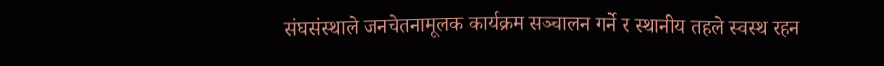संघसंस्थाले जनचेतनामूलक कार्यक्रम सञ्चालन गर्ने र स्थानीय तहले स्वस्थ रहन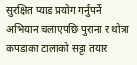सुरक्षित प्याड प्रयोग गर्नुपर्ने अभियान चलाएपछि पुराना र थोत्रा कपडाका टालाको सट्टा तयार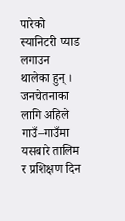पारेको स्यानिटरी प्याड लगाउन थालेका हुन् ।
जनचेतनाका लागि अहिले गाउँ–गाउँमा यसबारे तालिम र प्रशिक्षण दिन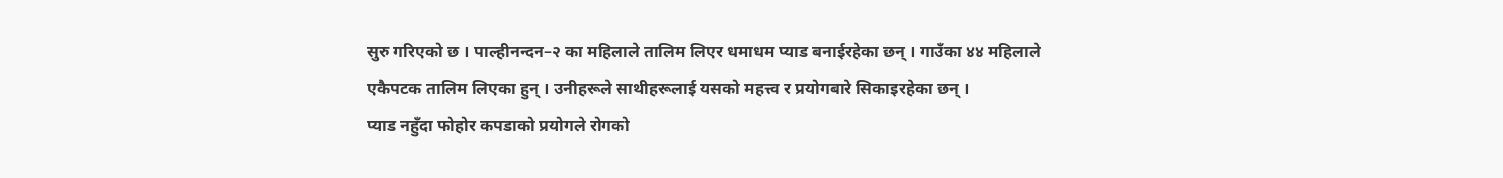सुरु गरिएको छ । पाल्हीनन्दन–२ का महिलाले तालिम लिएर धमाधम प्याड बनाईरहेका छन् । गाउँका ४४ महिलाले एकैपटक तालिम लिएका हुन् । उनीहरूले साथीहरूलाई यसको महत्त्व र प्रयोगबारे सिकाइरहेका छन् ।
प्याड नहुँदा फोहोर कपडाको प्रयोगले रोगको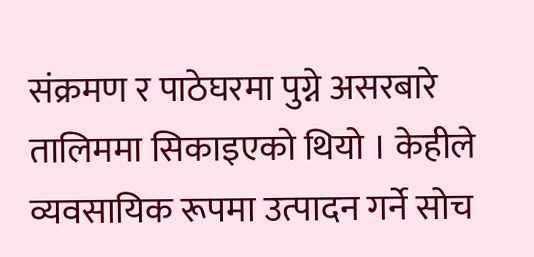संक्रमण र पाठेघरमा पुग्ने असरबारे तालिममा सिकाइएको थियो । केहीले व्यवसायिक रूपमा उत्पादन गर्ने सोच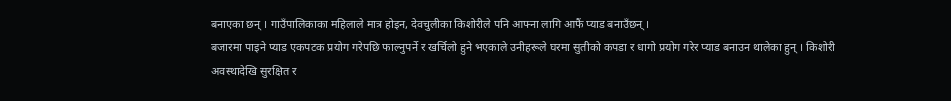बनाएका छन् । गाउँपालिकाका महिलाले मात्र होइन, देवचुलीका किशोरीले पनि आफ्ना लागि आफैं प्याड बनाउँछन् ।
बजारमा पाइने प्याड एकपटक प्रयोग गरेपछि फाल्नुपर्ने र खर्चिलो हुने भएकाले उनीहरूले घरमा सुतीको कपडा र धागो प्रयोग गरेर प्याड बनाउन थालेका हुन् । किशोरी अवस्थादेखि सुरक्षित र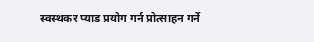स्वस्थकर प्याड प्रयोग गर्न प्रोत्साहन गर्ने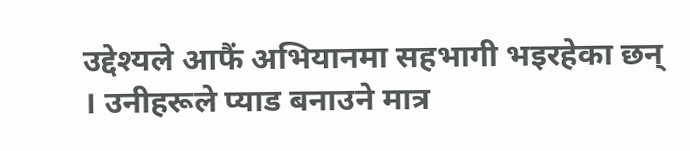उद्देश्यले आफैं अभियानमा सहभागी भइरहेका छन् । उनीहरूले प्याड बनाउने मात्र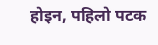होइन, पहिलो पटक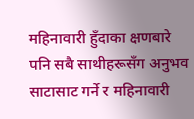महिनावारी हुँदाका क्षणबारे पनि सबै साथीहरूसँग अनुभव साटासाट गर्ने र महिनावारी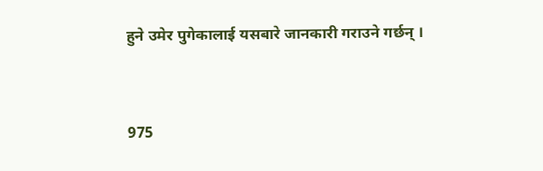हुने उमेर पुगेकालाई यसबारे जानकारी गराउने गर्छन् ।


975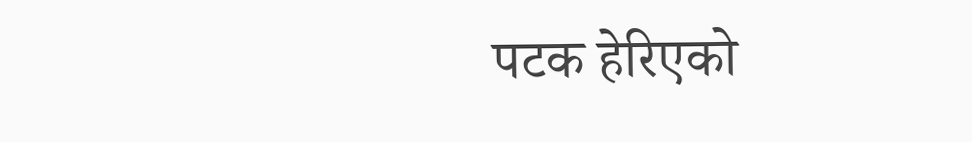पटक हेरिएको